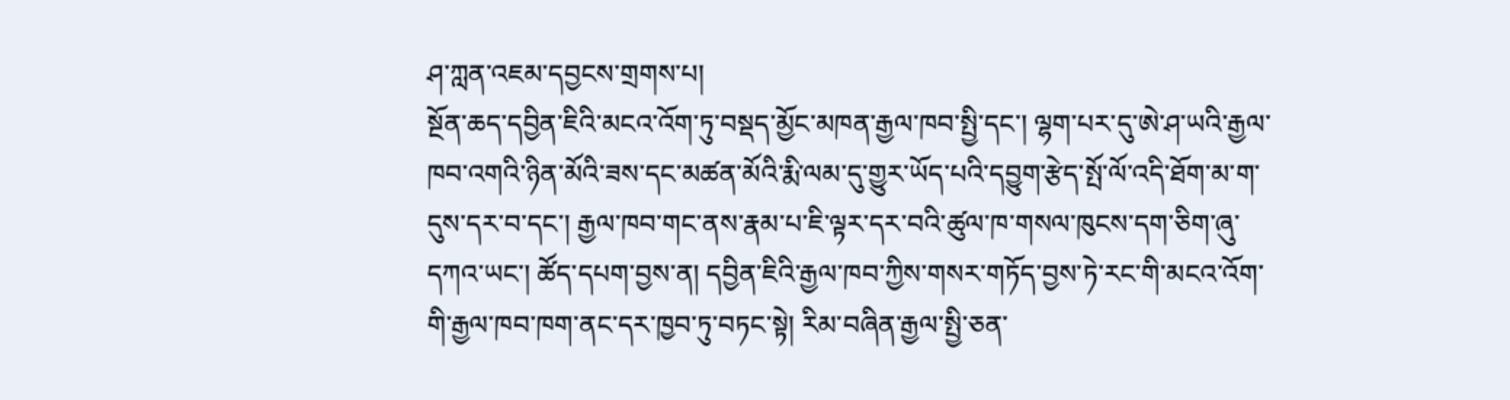ཤ་ཀླན་འཇམ་དབྱངས་གྲགས་པ།
སྔོན་ཆད་དབྱིན་ཇིའི་མངའ་འོག་ཏུ་བསྡད་མྱོང་མཁན་རྒྱལ་ཁབ་སྤྱི་དང་། ལྷག་པར་དུ་ཨེ་ཤ་ཡའི་རྒྱལ་ཁབ་འགའི་ཉིན་མོའི་ཟས་དང་མཚན་མོའི་རྨི་ལམ་དུ་གྱུར་ཡོད་པའི་དབྱུག་རྩེད་སྤོ་ལོ་འདི་ཐོག་མ་ག་དུས་དར་བ་དང་། རྒྱལ་ཁབ་གང་ནས་རྣམ་པ་ཇི་ལྟར་དར་བའི་ཚུལ་ཁ་གསལ་ཁུངས་དག་ཅིག་ཞུ་དཀའ་ཡང་། ཚོད་དཔག་བྱས་ན། དབྱིན་ཇིའི་རྒྱལ་ཁབ་ཀྱིས་གསར་གཏོད་བྱས་ཏེ་རང་གི་མངའ་འོག་གི་རྒྱལ་ཁབ་ཁག་ནང་དར་ཁྱབ་ཏུ་བཏང་སྟེ། རིམ་བཞིན་རྒྱལ་སྤྱི་ཅན་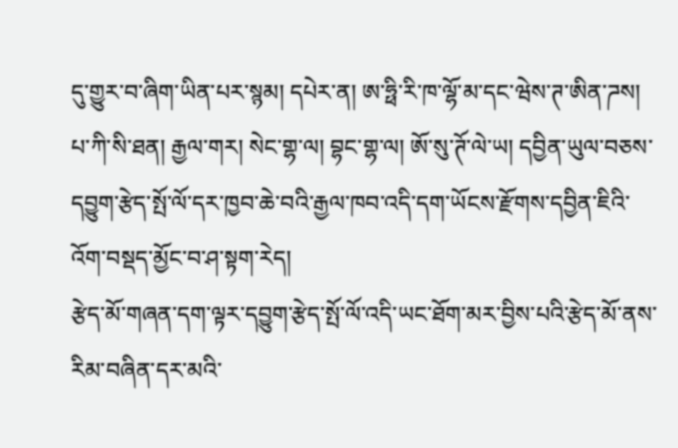དུ་གྱུར་བ་ཞིག་ཡིན་པར་སྙམ། དཔེར་ན། ཨ་ཧྥི་རི་ཁ་ལྷོ་མ་དང་ཝེས་ཊ་ཨིན་ཌས། པ་ཀི་སི་ཐན། རྒྱལ་གར། སེང་གྷ་ལ། བྷང་གྷ་ལ། ཨོ་སུ་ཊོ་ལེ་ཡ། དབྱིན་ཡུལ་བཅས་དབྱུག་རྩེད་སྤོ་ལོ་དར་ཁྱབ་ཆེ་བའི་རྒྱལ་ཁབ་འདི་དག་ཡོངས་རྫོགས་དབྱིན་ཇིའི་འོག་བསྡད་མྱོང་བ་ཤ་སྟག་རེད།
རྩེད་མོ་གཞན་དག་ལྟར་དབྱུག་རྩེད་སྤོ་ལོ་འདི་ཡང་ཐོག་མར་བྱིས་པའི་རྩེད་མོ་ནས་རིམ་བཞིན་དར་མའི་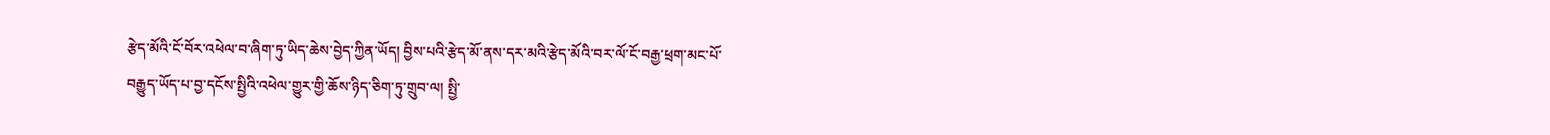རྩེད་མོའི་ངོ་བོར་འཕེལ་བ་ཞིག་ཏུ་ཡིད་ཆེས་བྱེད་ཀྱིན་ཡོད། བྱིས་པའི་རྩེད་མོ་ནས་དར་མའི་རྩེད་མོའི་བར་ལོ་ངོ་བརྒྱ་ཕྲག་མང་པོ་བརྒྱུད་ཡོད་པ་བྱ་དངོས་སྤྱིའི་འཕེལ་གྱུར་གྱི་ཆོས་ཉིད་ཅིག་ཏུ་གྲུབ་ལ། སྤྱི་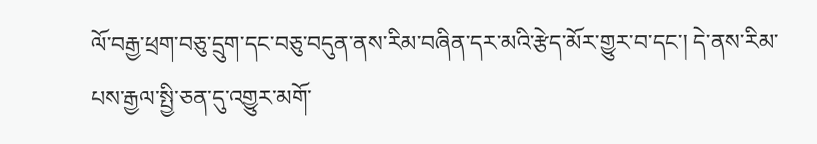ལོ་བརྒྱ་ཕྲག་བཅུ་དྲུག་དང་བཅུ་བདུན་ནས་རིམ་བཞིན་དར་མའི་རྩེད་མོར་གྱུར་བ་དང་། དེ་ནས་རིམ་པས་རྒྱལ་སྤྱི་ཅན་དུ་འགྱུར་མགོ་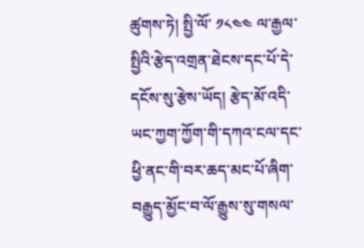ཚུགས་ཏེ། སྤྱི་ལོ་ ༡༨༤༤ ལ་རྒྱལ་སྤྱིའི་རྩེད་འགྲན་ཐེངས་དང་པོ་དེ་དངོས་སུ་རྩེས་ཡོད། རྩེད་མོ་འདི་ཡང་ཀྱག་ཀྱོག་གི་དཀའ་ངལ་དང་ཕྱི་ནང་གི་བར་ཆད་མང་པོ་ཞིག་བརྒྱུད་མྱོང་བ་ལོ་རྒྱུས་སུ་གསལ་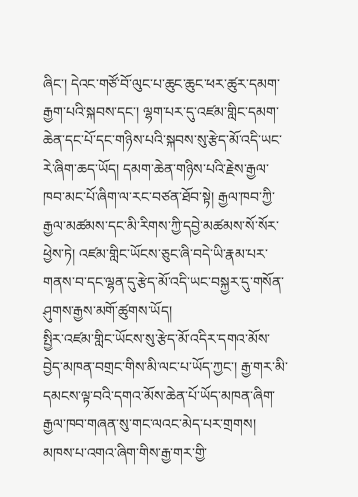ཞིང་། དེའང་གཙོ་བོ་ལུང་པ་ཆུང་ཆུང་ཕར་ཚུར་དམག་རྒྱག་པའི་སྐབས་དང་། ལྷག་པར་དུ་འཛམ་གླིང་དམག་ཆེན་དང་པོ་དང་གཉིས་པའི་སྐབས་སུ་རྩེད་མོ་འདི་ཡང་རེ་ཞིག་ཆད་ཡོད། དམག་ཆེན་གཉིས་པའི་རྗེས་རྒྱལ་ཁབ་མང་པོ་ཞིག་ལ་རང་བཙན་ཐོབ་སྟེ། རྒྱལ་ཁབ་ཀྱི་རྒྱལ་མཚམས་དང་མི་རིགས་ཀྱི་དབྱེ་མཚམས་སོ་སོར་ཕྱེས་ཏེ། འཛམ་གླིང་ཡོངས་ཅུང་ཞི་བདེ་ཡི་རྣམ་པར་གནས་བ་དང་ལྷན་དུ་རྩེད་མོ་འདི་ཡང་བསྐྱར་དུ་གསོན་ཤུགས་རྒྱས་མགོ་ཚུགས་ཡོད།
སྤྱིར་འཛམ་གླིང་ཡོངས་སུ་རྩེད་མོ་འདིར་དགའ་མོས་བྱེད་མཁན་བགྲང་གིས་མི་ལང་པ་ཡོད་ཀྱང་། རྒྱ་གར་མི་དམངས་ལྟ་བའི་དགའ་མོས་ཆེན་པོ་ཡོད་མཁན་ཞིག་རྒྱལ་ཁབ་གཞན་སུ་གང་ལའང་མེད་པར་གྲགས། མཁས་པ་འགའ་ཞིག་གིས་རྒྱ་གར་གྱི་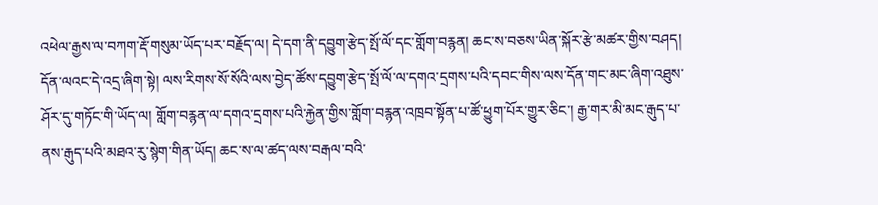འཕེལ་རྒྱས་ལ་བཀག་རྡོ་གསུམ་ཡོད་པར་བརྗོད་ལ། དེ་དག་ནི་དབྱུག་རྩེད་སྤོ་ལོ་དང་གློག་བརྙན། ཆང་ས་བཅས་ཡིན་སྐོར་རྩེ་མཚར་གྱིས་བཤད། དོན་ལའང་དེ་འདྲ་ཞིག་སྟེ། ལས་རིགས་སོ་སོའི་ལས་བྱེད་ཚོས་དབྱུག་རྩེད་སྤོ་ལོ་ལ་དགའ་དྲགས་པའི་དབང་གིས་ལས་དོན་གང་མང་ཞིག་འཐུས་ཤོར་དུ་གཏོང་གི་ཡོད་ལ། གློག་བརྙན་ལ་དགའ་དྲགས་པའི་རྐྱེན་གྱིས་གློག་བརྙན་འཁྲབ་སྟོན་པ་ཚོ་ཕྱུག་པོར་གྱུར་ཅིང་། རྒྱ་གར་མི་མང་རྒུད་པ་ནས་རྒུད་པའི་མཐའ་རུ་སྙེག་གིན་ཡོད། ཆང་ས་ལ་ཚད་ལས་བརྒལ་བའི་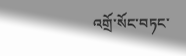འགྲོ་སོང་བཏང་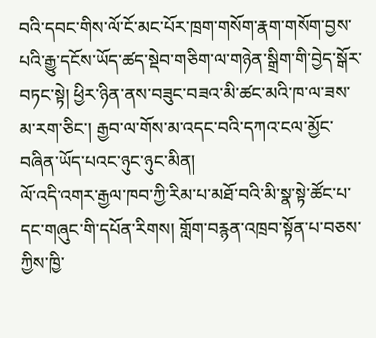བའི་དབང་གིས་ལོ་ངོ་མང་པོར་ཁྲག་གསོག་རྣག་གསོག་བྱས་པའི་རྒྱུ་དངོས་ཡོད་ཚད་སྡེབ་གཅིག་ལ་གཉེན་སྒྲིག་གི་བྱེད་སྒོར་བཏང་སྟེ། ཕྱིར་ཉིན་ནས་བཟུང་བཟའ་མི་ཚང་མའི་ཁ་ལ་ཟས་མ་རག་ཅིང་། རྒྱབ་ལ་གོས་མ་འདང་བའི་དཀའ་ངལ་མྱོང་བཞིན་ཡོད་པའང་ཉུང་ཉུང་མིན།
ལོ་འདི་འགར་རྒྱལ་ཁབ་ཀྱི་རིམ་པ་མཐོ་བའི་མི་སྣ་སྟེ་ཚོང་པ་དང་གཞུང་གི་དཔོན་རིགས། གློག་བརྙན་འཁྲབ་སྟོན་པ་བཅས་ཀྱིས་ཁྱི་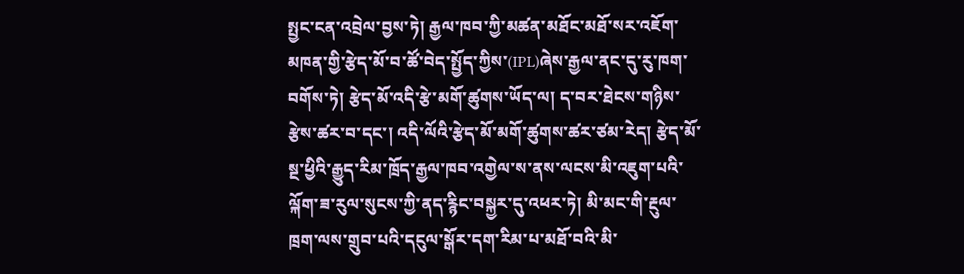སྤྱང་ངན་འབྲེལ་བྱས་ཏེ། རྒྱལ་ཁབ་ཀྱི་མཚན་མཐོང་མཐོ་སར་འཇོག་མཁན་གྱི་རྩེད་མོ་བ་ཚོ་བེད་སྤྱོད་ཀྱིས་(IPL)ཞེས་རྒྱལ་ནང་དུ་རུ་ཁག་བགོས་ཏེ། རྩེད་མོ་འདི་རྩེ་མགོ་ཚུགས་ཡོད་ལ། ད་བར་ཐེངས་གཉིས་རྩེས་ཚར་བ་དང་། འདི་ལོའི་རྩེད་མོ་མགོ་ཚུགས་ཚར་ཙམ་རེད། རྩེད་མོ་སྔ་ཕྱིའི་རྒྱུད་རིམ་ཁྲོད་རྒྱལ་ཁབ་འགྱེལ་ས་ནས་ལངས་མི་འཇུག་པའི་ལྐོག་ཟ་རུལ་སུངས་ཀྱི་ནད་རྙིང་བསྐྱར་དུ་འཕར་ཏེ། མི་མང་གི་རྔུལ་ཁྲག་ལས་གྲུབ་པའི་དངུལ་སྒོར་དག་རིམ་པ་མཐོ་བའི་མི་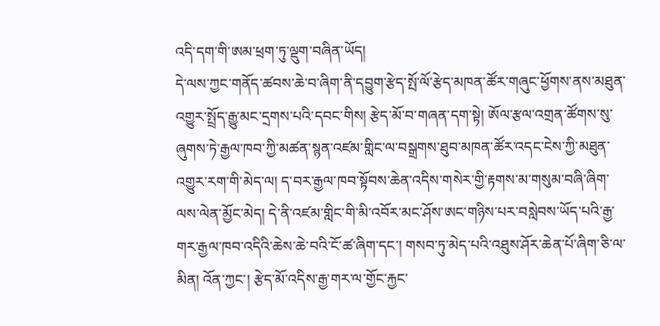འདི་དག་གི་ཨམ་ཕྲག་ཏུ་ལྡུག་བཞིན་ཡོད།
དེ་ལས་ཀྱང་གནོད་ཚབས་ཆེ་བ་ཞིག་ནི་དབྱུག་རྩེད་སྤོ་ལོ་རྩེད་མཁན་ཚོར་གཞུང་ཕྱོགས་ནས་མཐུན་འགྱུར་སྤྲོད་རྒྱུ་མང་དྲགས་པའི་དབང་གིས། རྩེད་མོ་བ་གཞན་དག་སྟེ། ཨོལ་རྩལ་འགྲན་ཚོགས་སུ་ཞུགས་ཏེ་རྒྱལ་ཁབ་ཀྱི་མཚན་སྙན་འཛམ་གླིང་ལ་བསྒྲགས་ཐུབ་མཁན་ཚོར་འདང་ངེས་ཀྱི་མཐུན་འགྱུར་རག་གི་མེད་ལ། ད་བར་རྒྱལ་ཁབ་སྟོབས་ཆེན་འདིས་གསེར་གྱི་རྟགས་མ་གསུམ་བཞི་ཞིག་ལས་ལེན་མྱོང་མེད། དེ་ནི་འཛམ་གླིང་གི་མི་འབོར་མང་ཤོས་ཨང་གཉིས་པར་བསླེབས་ཡོད་པའི་རྒྱ་གར་རྒྱལ་ཁབ་འདིའི་ཆེས་ཆེ་བའི་ངོ་ཚ་ཞིག་དང་། གསབ་ཏུ་མེད་པའི་འཐུས་ཤོར་ཆེན་པོ་ཞིག་ཅི་ལ་མིན། འོན་ཀྱང་། རྩེད་མོ་འདིས་རྒྱ་གར་ལ་གྱོང་རྐྱང་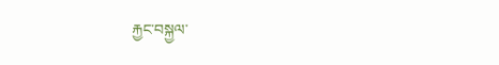རྐྱང་བསྐྱལ་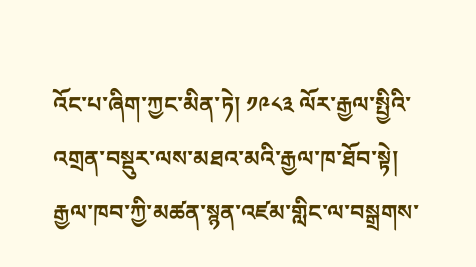འོང་པ་ཞིག་ཀྱང་མིན་ཏེ། ༡༩༨༣ ལོར་རྒྱལ་སྤྱིའི་འགྲན་བསྡུར་ལས་མཐའ་མའི་རྒྱལ་ཁ་ཐོབ་སྟེ། རྒྱལ་ཁབ་ཀྱི་མཚན་སྙན་འཛམ་གླིང་ལ་བསྒྲགས་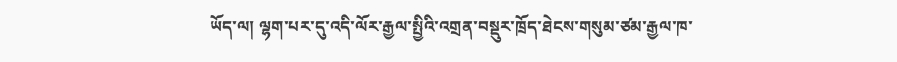ཡོད་ལ། ལྷག་པར་དུ་འདི་ལོར་རྒྱལ་སྤྱིའི་འགྲན་བསྡུར་ཁྲོད་ཐེངས་གསུམ་ཙམ་རྒྱལ་ཁ་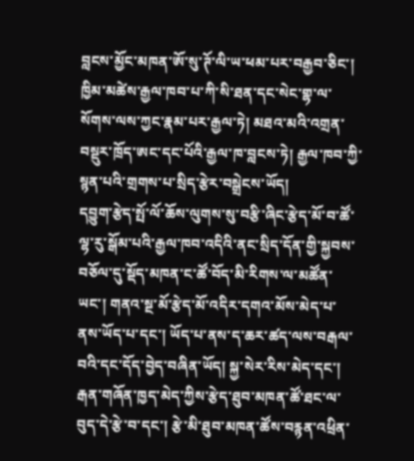བླངས་མྱོང་མཁན་ཨོ་སུ་ཊོ་ལི་ཡ་ཕམ་པར་བརྒྱབ་ཅིང་། ཁྱིམ་མཚེས་རྒྱལ་ཁབ་པ་ཀི་སི་ཐན་དང་སེང་གྷ་ལ་སོགས་ལས་ཀྱང་རྣམ་པར་རྒྱལ་ཏེ། མཐའ་མའི་འགྲན་བསྡུར་ཁྲོད་ཨང་དང་པོའི་རྒྱལ་ཁ་བླངས་ཏེ། རྒྱལ་ཁབ་ཀྱི་སྙན་པའི་གྲགས་པ་སྲིད་རྩེར་བསྒྲེངས་ཡོད།
དབྱུག་རྩེད་སྤོ་ལོ་ཆོས་ལུགས་སུ་བརྩི་ཞིང་རྩེད་མོ་བ་ཚོ་ལྷ་རུ་སྒོམ་པའི་རྒྱལ་ཁབ་འདིའི་ནང་སྲིད་དོན་གྱི་སྐྱབས་བཅོལ་དུ་སྡོད་མཁན་ང་ཚོ་བོད་མི་རིགས་ལ་མཚོན་ཡང་། གནའ་སྔ་མོ་རྩེད་མོ་འདིར་དགའ་མོས་མེད་པ་ནས་ཡོད་པ་དང་། ཡོད་པ་ནས་ད་ཆར་ཚད་ལས་བརྒལ་བའི་དང་དོད་བྱེད་བཞིན་ཡོད། སྐྱ་སེར་རིས་མེད་དང་། རྒན་གཞོན་ཁྱད་མེད་ཀྱིས་རྩེད་ཐུབ་མཁན་ཚོ་ཐང་ལ་བུད་དེ་རྩེ་བ་དང་། རྩེ་མི་ཐུབ་མཁན་ཚོས་བརྙན་འཕྲིན་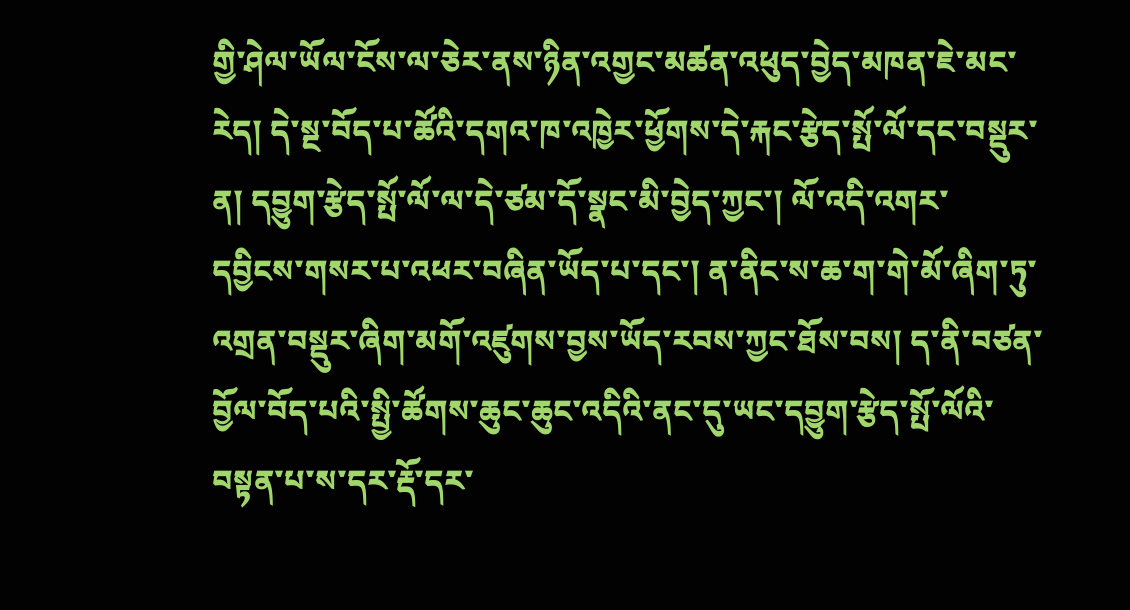གྱི་ཤེལ་ཡོལ་ངོས་ལ་ཅེར་ནས་ཉིན་འགྱང་མཚན་འཕུད་བྱེད་མཁན་ཇེ་མང་རེད། དེ་སྔ་བོད་པ་ཚོའི་དགའ་ཁ་འཁྱེར་ཕྱོགས་དེ་རྐང་རྩེད་སྤོ་ལོ་དང་བསྡུར་ན། དབྱུག་རྩེད་སྤོ་ལོ་ལ་དེ་ཙམ་དོ་སྣང་མི་བྱེད་ཀྱང་། ལོ་འདི་འགར་དབྱིངས་གསར་པ་འཕར་བཞིན་ཡོད་པ་དང་། ན་ནིང་ས་ཆ་ག་གེ་མོ་ཞིག་ཏུ་འགྲན་བསྡུར་ཞིག་མགོ་འཛུགས་བྱས་ཡོད་རབས་ཀྱང་ཐོས་བས། ད་ནི་བཙན་བྱོལ་བོད་པའི་སྤྱི་ཚོགས་ཆུང་ཆུང་འདིའི་ནང་དུ་ཡང་དབྱུག་རྩེད་སྤོ་ལོའི་བསྟན་པ་ས་དར་རྡོ་དར་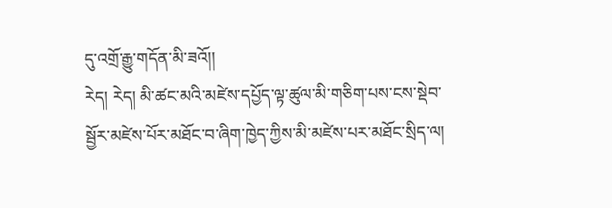དུ་འགྲོ་རྒྱུ་གདོན་མི་ཟའོ།།
རེད། རེད། མི་ཚང་མའི་མཛེས་དཔྱོད་ལྟ་ཚུལ་མི་གཅིག་པས་ངས་སྡེབ་སྦྱོར་མཛེས་པོར་མཐོང་བ་ཞིག་ཁྱེད་ཀྱིས་མི་མཛེས་པར་མཐོང་སྲིད་ལ།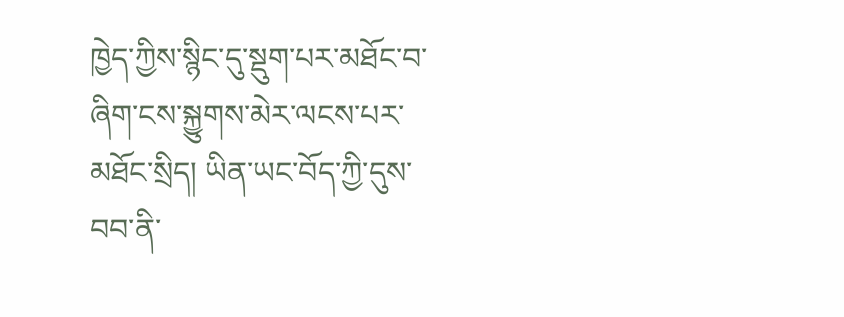ཁྱེད་ཀྱིས་སྙིང་དུ་སྡུག་པར་མཐོང་བ་ཞིག་ངས་སྐྱུགས་མེར་ལངས་པར་མཐོང་སྲིད། ཡིན་ཡང་བོད་ཀྱི་དུས་བབ་ནི་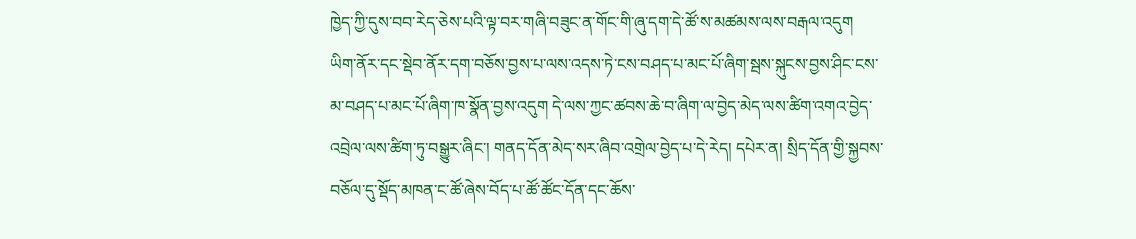ཁྱེད་ཀྱི་དུས་བབ་རེད་ཅེས་པའི་ལྟ་བར་གཞི་བཟུང་ན་གོང་གི་ཞུ་དག་དེ་ཚོ་ས་མཚམས་ལས་བརྒལ་འདུག
ཡིག་ནོར་དང་སྡེབ་ནོར་དག་བཅོས་བྱས་པ་ལས་འདས་ཏེ་ངས་བཤད་པ་མང་པོ་ཞིག་སྦས་སྐུངས་བྱས་ཤིང་ངས་མ་བཤད་པ་མང་པོ་ཞིག་ཁ་སྣོན་བྱས་འདུག དེ་ལས་ཀྱང་ཚབས་ཆེ་བ་ཞིག་ལ་བྱེད་མེད་ལས་ཚིག་འགའ་བྱེད་འབྲེལ་ལས་ཚིག་ཏུ་བསྒྱུར་ཞིང་། གནད་དོན་མེད་སར་ཞིབ་འགྲེལ་བྱེད་པ་དེ་རེད། དཔེར་ན། སྲིད་དོན་གྱི་སྐྱབས་བཅོལ་དུ་སྡོད་མཁན་ང་ཚོ་ཞེས་བོད་པ་ཚོ་ཚོང་དོན་དང་ཆོས་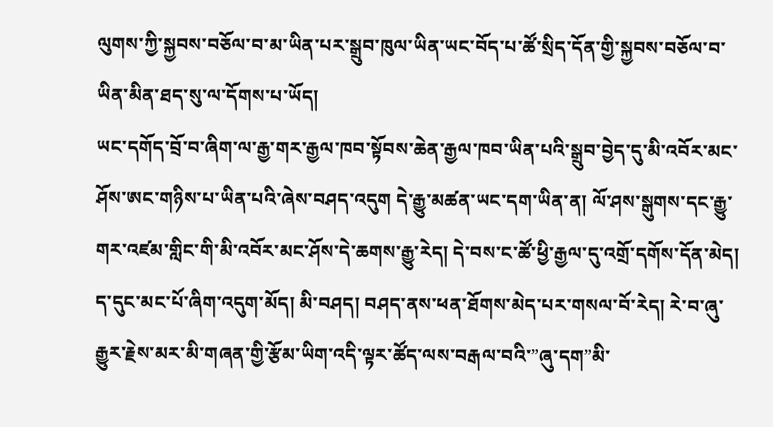ལུགས་ཀྱི་སྐྱབས་བཅོལ་བ་མ་ཡིན་པར་སྒྲུབ་ཁུལ་ཡིན་ཡང་བོད་པ་ཚོ་སྲིད་དོན་གྱི་སྐྱབས་བཅོལ་བ་ཡིན་མིན་ཐད་སུ་ལ་དོགས་པ་ཡོད།
ཡང་དགོད་བྲོ་བ་ཞིག་ལ་རྒྱ་གར་རྒྱལ་ཁབ་སྟོབས་ཆེན་རྒྱལ་ཁབ་ཡིན་པའི་སྒྲུབ་བྱེད་དུ་མི་འབོར་མང་ཤོས་ཨང་གཉིས་པ་ཡིན་པའི་ཞེས་བཤད་འདུག དེ་རྒྱུ་མཚན་ཡང་དག་ཡིན་ན། ལོ་ཤས་སྒུགས་དང་རྒྱུ་གར་འཛམ་གླིང་གི་མི་འབོར་མང་ཤོས་དེ་ཆགས་རྒྱུ་རེད། དེ་བས་ང་ཚོ་ཕྱི་རྒྱལ་དུ་འགྲོ་དགོས་དོན་མེད།
ད་དུང་མང་པོ་ཞིག་འདུག་མོད། མི་བཤད། བཤད་ནས་ཕན་ཐོགས་མེད་པར་གསལ་བོ་རེད། རེ་བ་ཞུ་རྒྱུར་རྗེས་མར་མི་གཞན་གྱི་རྩོམ་ཡིག་འདི་ལྟར་ཚོད་ལས་བརྒལ་བའི་”ཞུ་དག”མི་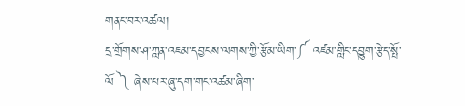གནང་བར་འཚལ།
དྲ་གྲོགས་ཤ་ཀླན་འཇམ་དབྱངས་ལགས་ཀྱི་རྩོམ་ཡིག་༼ འཛམ་གླིང་དབྱུག་རྩེད་སྤོ་ལོ ༽ ཞེས་པར་ཞུ་དག་གང་འཚམ་ཞིག་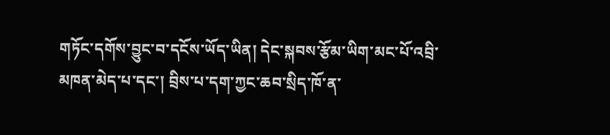གཏོང་དགོས་བྱུང་བ་དངོས་ཡོད་ཡིན། དེང་སྐབས་རྩོམ་ཡིག་མང་པོ་འབྲི་མཁན་མེད་པ་དང་། བྲིས་པ་དག་ཀྱང་ཆབ་སྲིད་ཁོ་ན་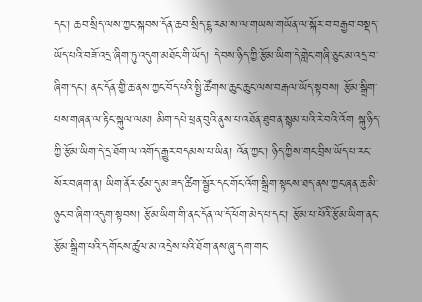དང་། ཆབ་སྲིད་ལས་ཀྱང་སྐབས་དོན་ཆབ་སྲིད་ངྷ་རམ་ས་ལ་གཡས་གཡོན་ལ་སྐོར་བ་བརྒྱབ་བསྡད་ཡོད་པའི་བཟོ་འདྲ་ཞིག་ཏུ་འདུག་མཐོང་གི་ཡོད། དེ་བས་ཉིད་ཀྱི་རྩོམ་ཡིག་དེ་གླེང་གཞི་ཅུང་མ་འདྲ་བ་ཞིག་དང་། ནང་དོན་གྱི་ཆ་ནས་ཀྱང་བོད་པའི་སྤྱི་ཚོགས་ཆུང་ཆུང་ལས་བརྒལ་ཡོད་སྟབས། རྩོམ་སྒྲིག་པས་གཞན་ལ་རྟིང་སྐུལ་ལམ། མིག་དཔེ་ཕྲན་བུའི་ནུས་པ་འཐོན་ཐུབ་ན་སྙམ་པའི་རེ་བའི་འོག སྐུ་ཉིད་ཀྱི་རྩོམ་ཡིག་དེ་དྲ་ཐོག་ལ་འགོད་རྒྱུར་བདམས་པ་ཡིན། འོན་ཀྱང་། ཉིད་ཀྱིས་གང་བྲིས་ཡོད་པ་རང་སོར་བཞག་ན། ཡིག་ནོར་ཙམ་དུ་མ་ཟད་ཚིག་སྦྱོར་དང་གོང་འོག་སྒྲིག་སྟངས་ཐད་ནས་ཀྱང་ཞན་ཆ་མི་ཉུང་བ་ཞིག་འདུག་སྟབས། རྩོམ་ཡིག་གི་ནང་དོན་ལ་དོ་ཕོག་མེད་པ་དང་། རྩོམ་པ་པོའི་རྩོམ་ཡིག་ནང་རྩོམ་སྒྲིག་པའི་དགོངས་ཚུལ་མ་འདྲེས་པའི་ཐོག་ནས་ཞུ་དག་གང་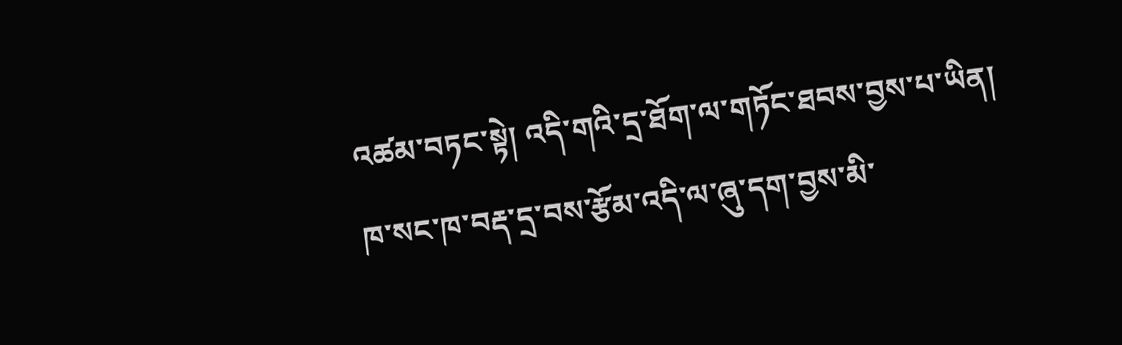འཚམ་བཏང་སྟེ། འདི་གའི་དྲ་ཐོག་ལ་གཏོང་ཐབས་བྱས་པ་ཡིན།
ཁ་སང་ཁ་བརྡ་དྲ་བས་རྩོམ་འདི་ལ་ཞུ་དག་བྱས་མི་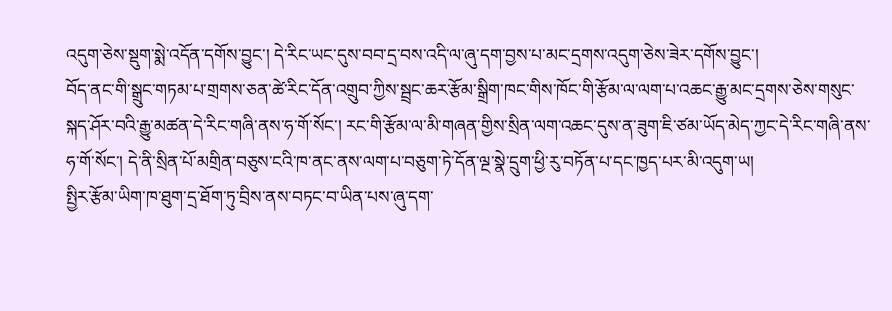འདུག་ཅེས་སྡུག་སྨེ་འདོན་དགོས་བྱུང་། དེ་རིང་ཡང་དུས་བབ་དྲ་བས་འདི་ལ་ཞུ་དག་བྱས་པ་མང་དྲགས་འདུག་ཅེས་ཟེར་དགོས་བྱུང་།
བོད་ནང་གི་སྒྲུང་གཏམ་པ་གྲགས་ཅན་ཚེ་རིང་དོན་འགྲུབ་ཀྱིས་སྦྲང་ཆར་རྩོམ་སྒྲིག་ཁང་གིས་ཁོང་གི་རྩོམ་ལ་ལག་པ་འཆང་རྒྱུ་མང་དྲགས་ཅེས་གསུང་སྐད་ཤོར་བའི་རྒྱུ་མཚན་དེ་རིང་གཞི་ནས་ཧ་གོ་སོང་། རང་གི་རྩོམ་ལ་མི་གཞན་གྱིས་སྲིན་ལག་འཆང་དུས་ན་ཟུག་ཇི་ཙམ་ཡོད་མེད་ཀྱང་དེ་རིང་གཞི་ནས་ཧ་གོ་སོང་། དེ་ནི་སྲིན་པོ་མགྲིན་བཅུས་ངའི་ཁ་ནང་ནས་ལག་པ་བཅུག་ཏེ་དོན་ལྔ་སྣེ་དྲུག་ཕྱི་རུ་བཏོན་པ་དང་ཁྱད་པར་མི་འདུག་ཡ།
སྤྱིར་རྩོམ་ཡིག་ཁ་ཐུག་དྲ་ཐོག་ཏུ་བྲིས་ནས་བཏང་བ་ཡིན་པས་ཞུ་དག་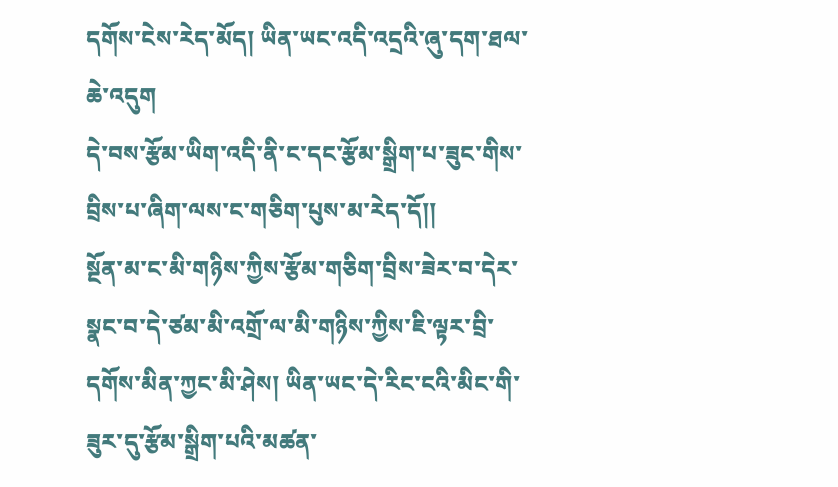དགོས་ངེས་རེད་མོད། ཡིན་ཡང་འདི་འདྲའི་ཞུ་དག་ཐལ་ཆེ་འདུག
དེ་བས་རྩོམ་ཡིག་འདི་ནི་ང་དང་རྩོམ་སྒྲིག་པ་ཟུང་གིས་བྲིས་པ་ཞིག་ལས་ང་གཅིག་པུས་མ་རེད་དོ།།
སྔོན་མ་ང་མི་གཉིས་ཀྱིས་རྩོམ་གཅིག་བྲིས་ཟེར་བ་དེར་སྣང་བ་དེ་ཙམ་མི་འགྲོ་ལ་མི་གཉིས་ཀྱིས་ཇི་ལྟར་བྲི་དགོས་མིན་ཀྱང་མི་ཤེས། ཡིན་ཡང་དེ་རིང་ངའི་མིང་གི་ཟུར་དུ་རྩོམ་སྒྲིག་པའི་མཚན་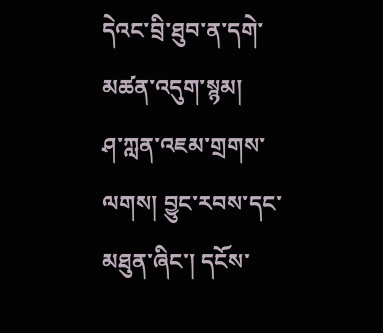དེའང་བྲི་ཐུབ་ན་དགེ་མཚན་འདུག་སྙམ།
ཤ་ཀླན་འཇམ་གྲགས་ལགས། བྱུང་རབས་དང་མཐུན་ཞིང་། དངོས་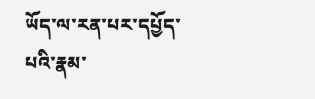ཡོད་ལ་རན་པར་དཔྱོད་པའི་རྣམ་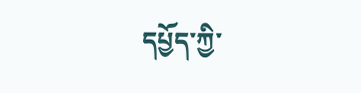དཔྱོད་ཀྱི་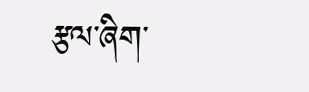རྩལ་ཞིག་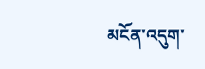མངོན་འདུག་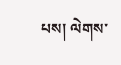པས། ལེགས་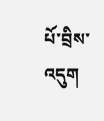པོ་བྲིས་འདུག